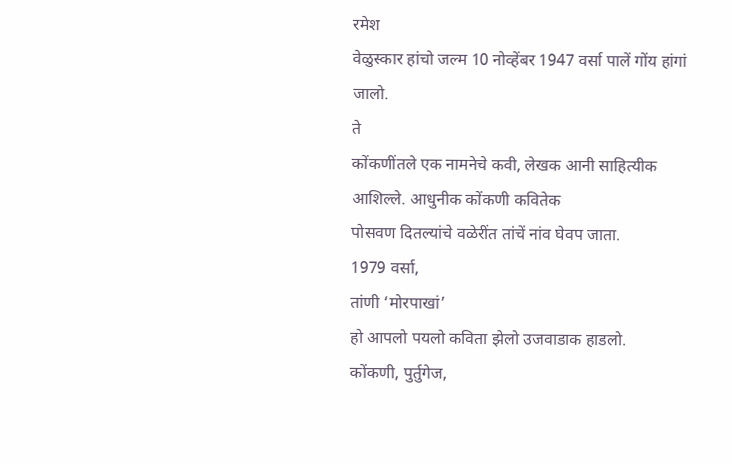रमेश
वेळुस्कार हांचो जल्म 10 नोव्हेंबर 1947 वर्सा पालें गोंय हांगां जालो.
ते
कोंकणींतले एक नामनेचे कवी, लेखक आनी साहित्यीक आशिल्ले. आधुनीक कोंकणी कवितेक
पोसवण दितल्यांचे वळेरींत तांचें नांव घेवप जाता.
1979 वर्सा,
तांणी ‘मोरपाखां’
हो आपलो पयलो कविता झेलो उजवाडाक हाडलो.
कोंकणी, पुर्तुगेज,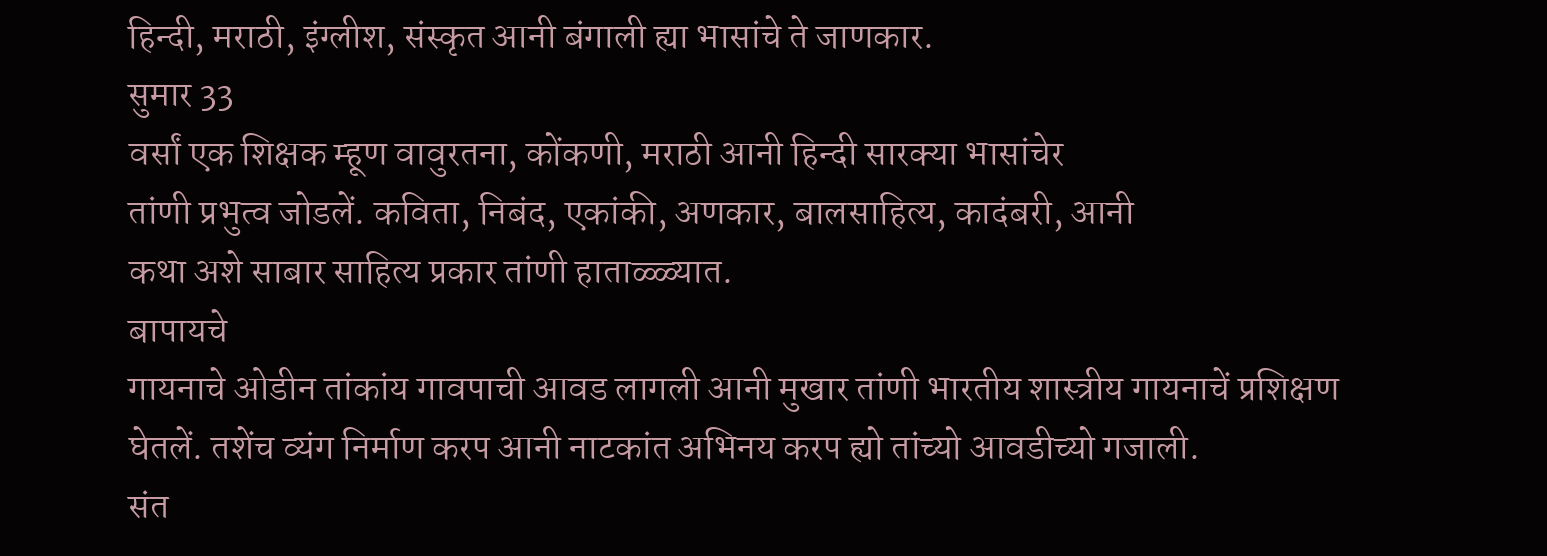हिन्दी, मराठी, इंग्लीश, संस्कृत आनी बंगाली ह्या भासांचे ते जाणकार.
सुमार 33
वर्सां एक शिक्षक म्हूण वावुरतना, कोंकणी, मराठी आनी हिन्दी सारक्या भासांचेर
तांणी प्रभुत्व जोडलें. कविता, निबंद, एकांकी, अणकार, बालसाहित्य, कादंबरी, आनी
कथा अशे साबार साहित्य प्रकार तांणी हाताळ्ळ्यात.
बापायचे
गायनाचे ओडीन तांकांय गावपाची आवड लागली आनी मुखार तांणी भारतीय शास्त्रीय गायनाचें प्रशिक्षण
घेतलें. तशेंच व्यंग निर्माण करप आनी नाटकांत अभिनय करप ह्यो तांच्यो आवडीच्यो गजाली.
संत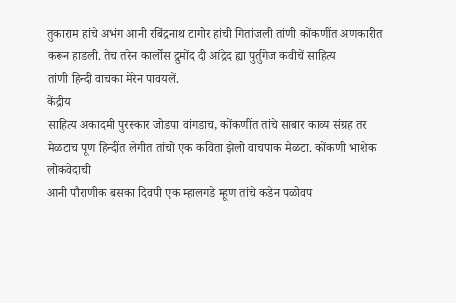तुकाराम हांचे अभंग आनी रबिंद्रनाथ टागोर हांची गितांजली तांणी कोंकणींत अणकारीत
करून हाडली. तेच तरेन कार्लोस द्रुमोंद दी आंद्रेद ह्या पुर्तुगेज कवीचें साहित्य
तांणी हिन्दी वाचका मेरेन पावयलें.
केंद्रीय
साहित्य अकादमी पुरस्कार जोडपा वांगडाच, कोंकणींत तांचे साबार काव्य संग्रह तर
मेळटाच पूण हिन्दींत लेगीत तांचो एक कविता झेलो वाचपाक मेळटा. कोंकणी भाशेक लोकवेदाची
आनी पौराणीक बसका दिवपी एक म्हालगडे म्हूण तांचे कडेन पळोवप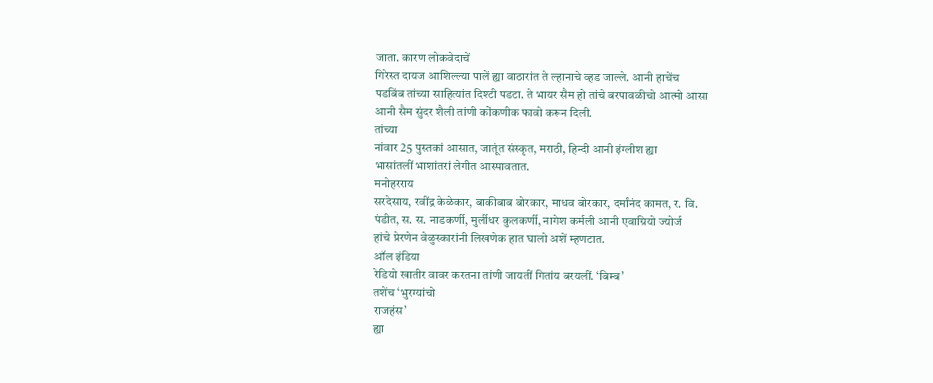जाता. कारण लोकवेदाचें
गिरेस्त दायज आशिल्ल्या पालें ह्या वाठारांत ते ल्हानाचे व्हड जाल्ले. आनी हाचेंच
पडबिंब तांच्या साहित्यांत दिश्टी पडटा. ते भायर सैम हो तांचे बरपावळीचो आत्मो आसा
आनी सैम सुंदर शैली तांणी कोंकणीक फावो करून दिली.
तांच्या
नांवार 25 पुस्तकां आसात, जातूंत संस्कृत, मराठी, हिन्दी आनी इंग्लीश ह्या
भासांतलीं भाशांतरां लेगीत आस्पावतात.
मनोहरराय
सरदेसाय, रवींद्र केळेकार, बाकीबाब बोरकार, माधव बोरकार, दर्मांनंद कामत, र. वि.
पंडीत, स. स. नाडकर्णी, मुर्लीधर कुलकर्णी, नागेश कर्मली आनी एवाग्रियो ज्योर्ज
हांचे प्रेरणेन वेळुस्कारांनी लिखणेक हात घालो अशें म्हणटात.
ऑल इंडिया
रेडियो खातीर वावर करतना तांणी जायतीं गितांय बरयलीं. ‘बिम्ब’
तशेंच ‘भुरग्यांचो
राजहंस’
ह्या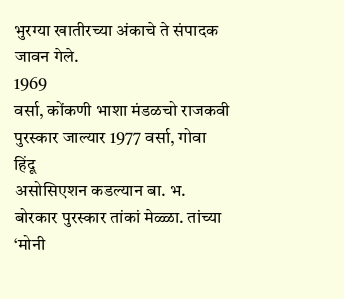भुरग्या खातीरच्या अंकाचे ते संपादक जावन गेले.
1969
वर्सा, कोंकणी भाशा मंडळचो राजकवी पुरस्कार जाल्यार 1977 वर्सा, गोवा हिंदू
असोसिएशन कडल्यान बा. भ. बोरकार पुरस्कार तांकां मेळ्ळा. तांच्या ‘मोनी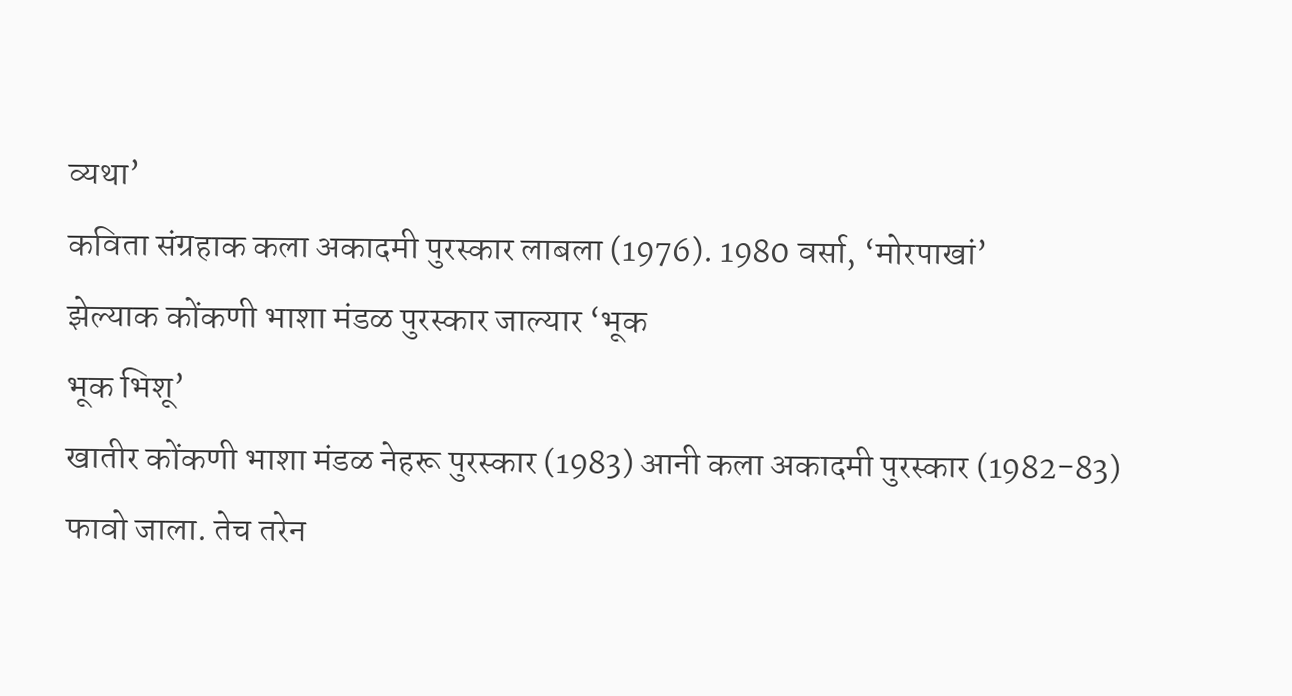व्यथा’
कविता संग्रहाक कला अकादमी पुरस्कार लाबला (1976). 1980 वर्सा, ‘मोरपाखां’
झेल्याक कोंकणी भाशा मंडळ पुरस्कार जाल्यार ‘भूक
भूक भिशू’
खातीर कोंकणी भाशा मंडळ नेहरू पुरस्कार (1983) आनी कला अकादमी पुरस्कार (1982-83)
फावो जाला. तेच तरेन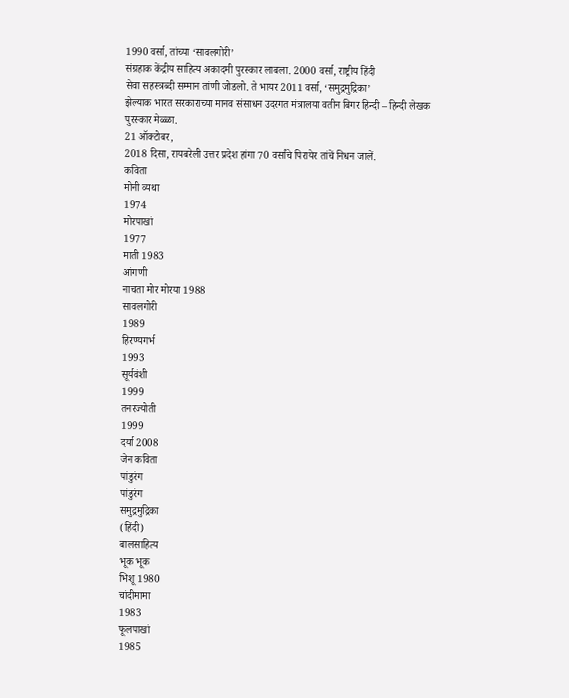1990 वर्सा, तांच्या ‘सावलगोरी’
संग्रहाक केंद्रीय साहित्य अकादमी पुरस्कार लाबला. 2000 वर्सा, राष्ट्रीय हिंदी
सेवा सहस्त्रब्दी सम्मान तांणी जोडलो. ते भायर 2011 वर्सा, ‘समुद्रमुद्रिका’
झेल्याक भारत सरकाराच्या मानव संसाधन उदरगत मंत्रालया वतीन बिगर हिन्दी – हिन्दी लेखक
पुरस्कार मेळ्ळा.
21 ऑक्टोबर,
2018 दिसा, रायबरेली उत्तर प्रदेश हांगा 70 वर्सांचे पिरायेर तांचें निधन जालें.
कविता
मोनी व्यथा
1974
मोरपाखां
1977
माती 1983
आंगणी
नाचता मोर मोरया 1988
सावलगोरी
1989
हिरण्यगर्भ
1993
सूर्यवंशी
1999
तनरज्योती
1999
दर्या 2008
जेन कविता
पांडुरंग
पांडुरंग
समुद्रमुद्रिका
(हिंदी)
बालसाहित्य
भूक भूक
भिशू 1980
चांदीमामा
1983
फूलपाखां
1985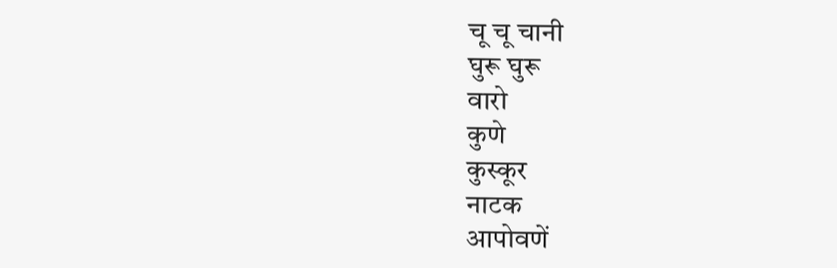चू चू चानी
घुरू घुरू
वारो
कुणे
कुस्कूर
नाटक
आपोवणें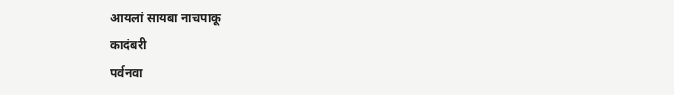आयलां सायबा नाचपाकू
कादंबरी
पर्वनवा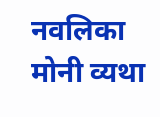नवलिका
मोनी व्यथा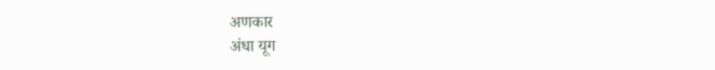अणकार
अंधा यूग